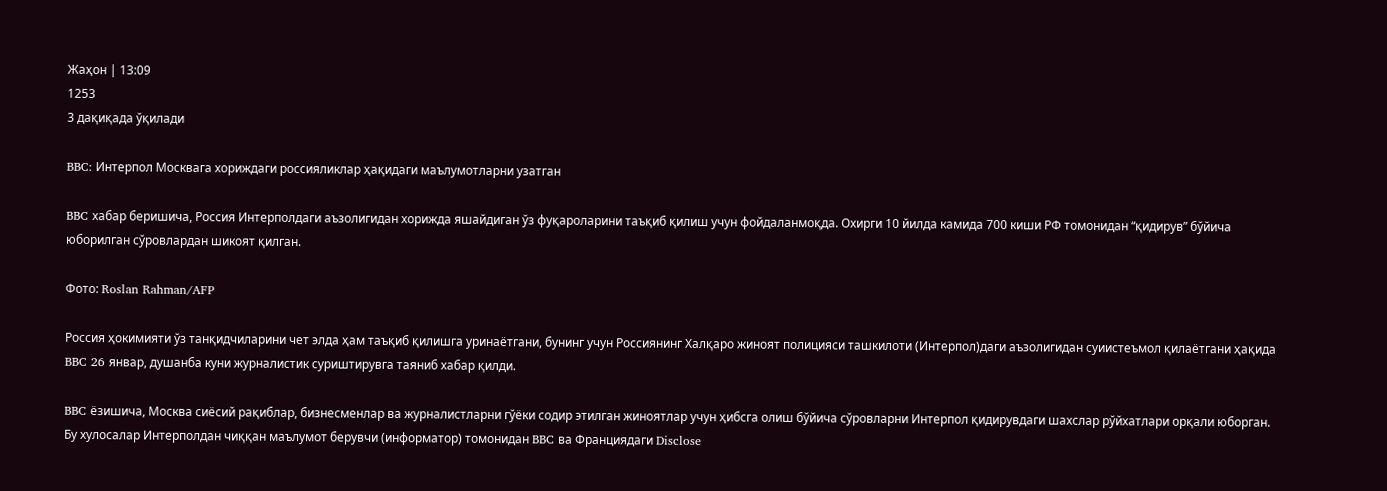Жаҳон | 13:09
1253
3 дақиқада ўқилади

BBC: Интерпол Москвага хориждаги россияликлар ҳақидаги маълумотларни узатган

BBC хабар беришича, Россия Интерполдаги аъзолигидан хорижда яшайдиган ўз фуқароларини таъқиб қилиш учун фойдаланмоқда. Охирги 10 йилда камида 700 киши РФ томонидан “қидирув” бўйича юборилган сўровлардан шикоят қилган.

Фото: Roslan Rahman/AFP

Россия ҳокимияти ўз танқидчиларини чет элда ҳам таъқиб қилишга уринаётгани, бунинг учун Россиянинг Халқаро жиноят полицияси ташкилоти (Интерпол)даги аъзолигидан суиистеъмол қилаётгани ҳақида BBC 26 январ, душанба куни журналистик суриштирувга таяниб хабар қилди.

BBC ёзишича, Москва сиёсий рақиблар, бизнесменлар ва журналистларни гўёки содир этилган жиноятлар учун ҳибсга олиш бўйича сўровларни Интерпол қидирувдаги шахслар рўйхатлари орқали юборган. Бу хулосалар Интерполдан чиққан маълумот берувчи (информатор) томонидан BBC ва Франциядаги Disclose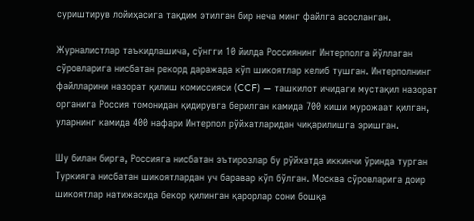суриштирув лойиҳасига тақдим этилган бир неча минг файлга асосланган.

Журналистлар таъкидлашича, сўнгги 10 йилда Россиянинг Интерполга йўллаган сўровларига нисбатан рекорд даражада кўп шикоятлар келиб тушган. Интерполнинг файлларини назорат қилиш комиссияси (CCF) — ташкилот ичидаги мустақил назорат органига Россия томонидан қидирувга берилган камида 700 киши мурожаат қилган, уларнинг камида 400 нафари Интерпол рўйхатларидан чиқарилишга эришган.

Шу билан бирга, Россияга нисбатан эътирозлар бу рўйхатда иккинчи ўринда турган Туркияга нисбатан шикоятлардан уч баравар кўп бўлган. Москва сўровларига доир шикоятлар натижасида бекор қилинган қарорлар сони бошқа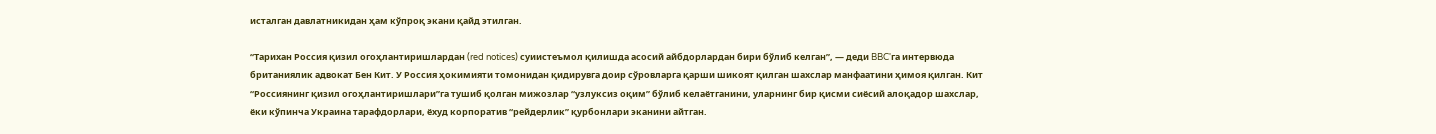исталган давлатникидан ҳам кўпроқ экани қайд этилган.

“Тарихан Россия қизил огоҳлантиришлардан (red notices) суиистеъмол қилишда асосий айбдорлардан бири бўлиб келган”, — деди BBC'га интервюда британиялик адвокат Бен Кит. У Россия ҳокимияти томонидан қидирувга доир сўровларга қарши шикоят қилган шахслар манфаатини ҳимоя қилган. Кит “Россиянинг қизил огоҳлантиришлари”га тушиб қолган мижозлар “узлуксиз оқим” бўлиб келаётганини, уларнинг бир қисми сиёсий алоқадор шахслар, ёки кўпинча Украина тарафдорлари, ёхуд корпоратив “рейдерлик” қурбонлари эканини айтган.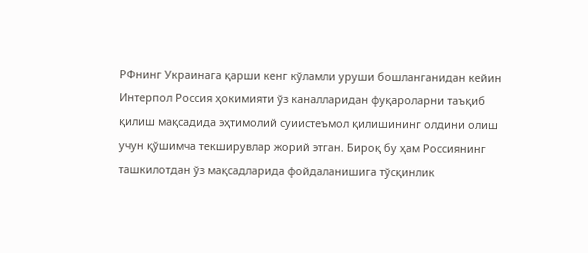РФнинг Украинага қарши кенг кўламли уруши бошланганидан кейин Интерпол Россия ҳокимияти ўз каналларидан фуқароларни таъқиб қилиш мақсадида эҳтимолий суиистеъмол қилишининг олдини олиш учун қўшимча текширувлар жорий этган. Бироқ бу ҳам Россиянинг ташкилотдан ўз мақсадларида фойдаланишига тўсқинлик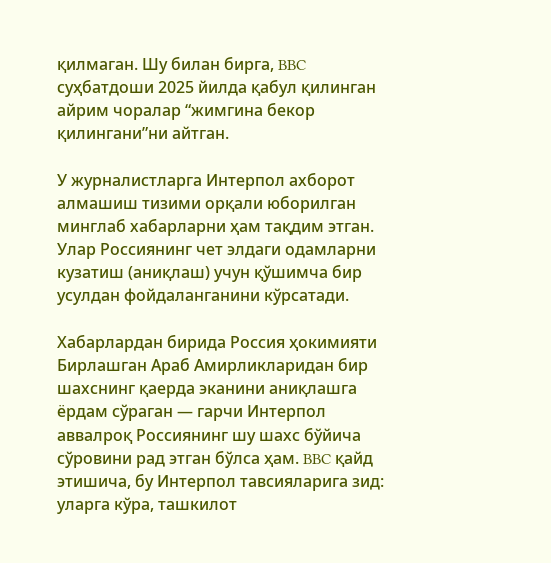қилмаган. Шу билан бирга, BBC суҳбатдоши 2025 йилда қабул қилинган айрим чоралар “жимгина бекор қилингани”ни айтган.

У журналистларга Интерпол ахборот алмашиш тизими орқали юборилган минглаб хабарларни ҳам тақдим этган. Улар Россиянинг чет элдаги одамларни кузатиш (аниқлаш) учун қўшимча бир усулдан фойдаланганини кўрсатади.

Хабарлардан бирида Россия ҳокимияти Бирлашган Араб Амирликларидан бир шахснинг қаерда эканини аниқлашга ёрдам сўраган — гарчи Интерпол аввалроқ Россиянинг шу шахс бўйича сўровини рад этган бўлса ҳам. BBC қайд этишича, бу Интерпол тавсияларига зид: уларга кўра, ташкилот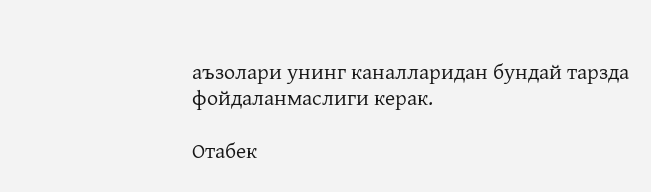аъзолари унинг каналларидан бундай тарзда фойдаланмаслиги керак.

Отабек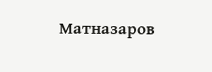Матназаров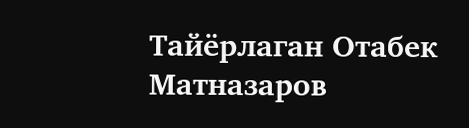Тайёрлаган Отабек Матназаров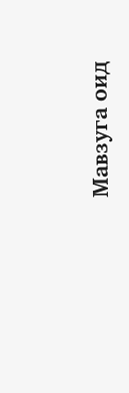Мавзуга оид